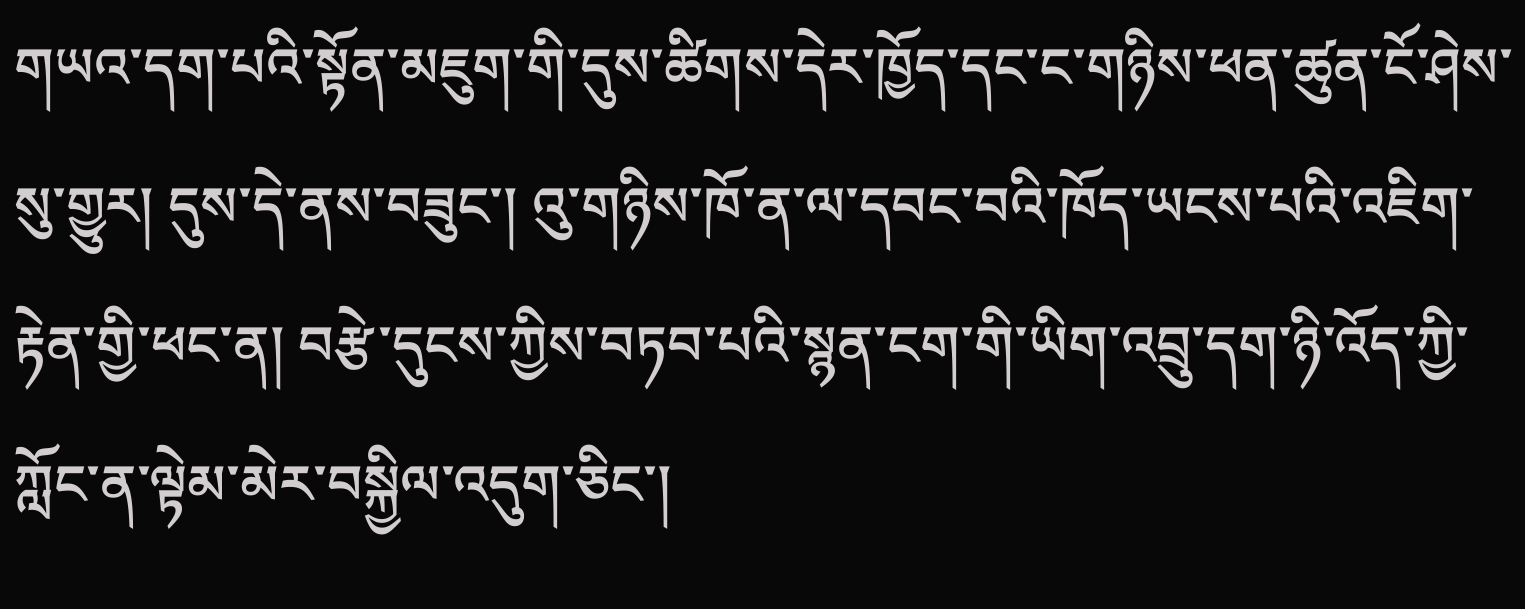གཡའ་དག་པའི་སྟོན་མཇུག་གི་དུས་ཚིགས་དེར་ཁྱོད་དང་ང་གཉིས་ཕན་ཚུན་ངོ་ཤེས་སུ་གྱུར། དུས་དེ་ནས་བཟུང་། འུ་གཉིས་ཁོ་ན་ལ་དབང་བའི་ཁོད་ཡངས་པའི་འཇིག་རྟེན་གྱི་ཕང་ན། བརྩེ་དུངས་ཀྱིས་བཏབ་པའི་སྙན་ངག་གི་ཡིག་འབྲུ་དག་ཉི་འོད་ཀྱི་ཀློང་ན་ལྟེམ་མེར་བསྐྱིལ་འདུག་ཅིང་།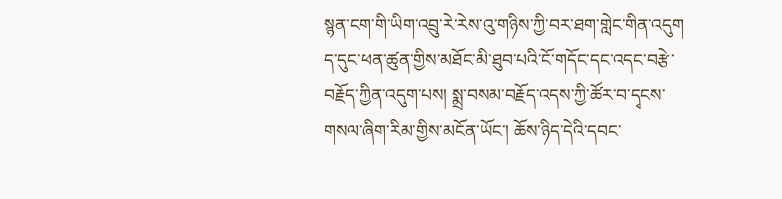སྙན་ངག་གི་ཡིག་འབྲུ་རེ་རེས་འུ་གཉིས་ཀྱི་བར་ཐག་གླེང་གིན་འདུག ད་དུང་ཕན་ཚུན་གྱིས་མཐོང་མི་ཐུབ་པའི་ངོ་གདོང་དང་འདང་བརྩེ་བརྗོད་ཀྱིན་འདུག་པས། སྨྲ་བསམ་བརྗོད་འདས་ཀྱི་ཚོར་བ་དྭངས་གསལ་ཞིག་རིམ་གྱིས་མངོན་ཡོང་། ཆོས་ཉིད་དེའི་དབང་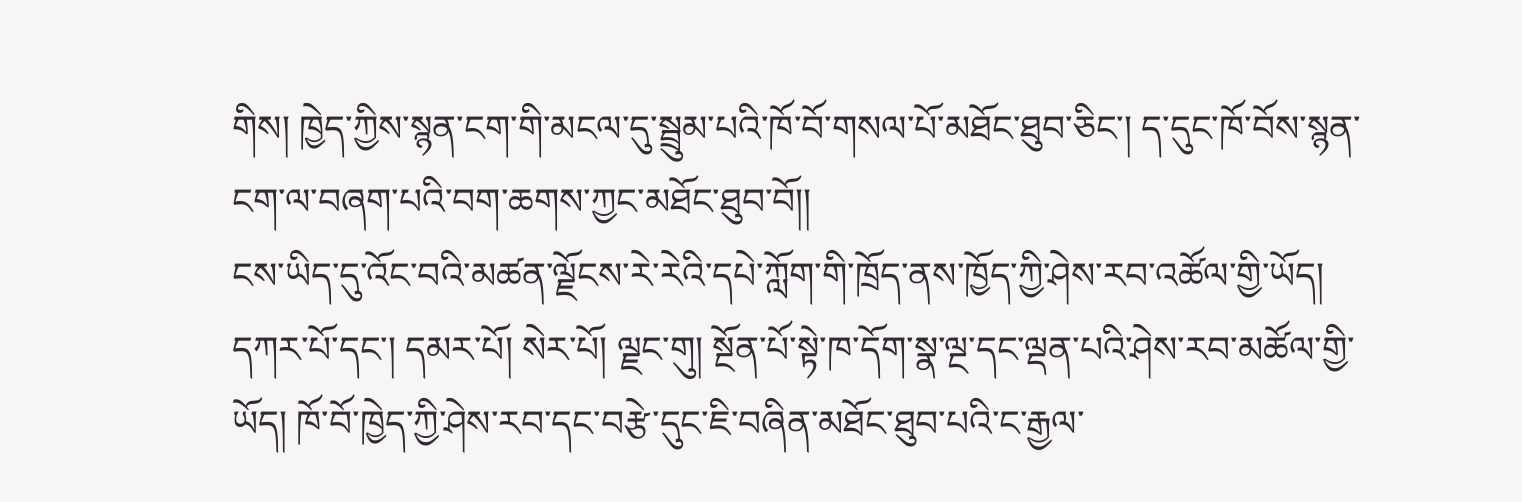གིས། ཁྱེད་ཀྱིས་སྙན་ངག་གི་མངལ་དུ་སྦྲུམ་པའི་ཁོ་བོ་གསལ་པོ་མཐོང་ཐུབ་ཅིང་། ད་དུང་ཁོ་བོས་སྙན་ངག་ལ་བཞག་པའི་བག་ཆགས་ཀྱང་མཐོང་ཐུབ་བོ།།
ངས་ཡིད་དུ་འོང་བའི་མཚན་ལྗོངས་རེ་རེའི་དཔེ་ཀློག་གི་ཁྲོད་ནས་ཁྱོད་ཀྱི་ཤེས་རབ་འཚོལ་གྱི་ཡོད། དཀར་པོ་དང་། དམར་པོ། སེར་པོ། ལྗང་གུ། སྔོན་པོ་སྟེ་ཁ་དོག་སྣ་ལྔ་དང་ལྡན་པའི་ཤེས་རབ་མཚོལ་གྱི་ཡོད། ཁོ་བོ་ཁྱེད་ཀྱི་ཤེས་རབ་དང་བརྩེ་དུང་ཇི་བཞིན་མཐོང་ཐུབ་པའི་ང་རྒྱལ་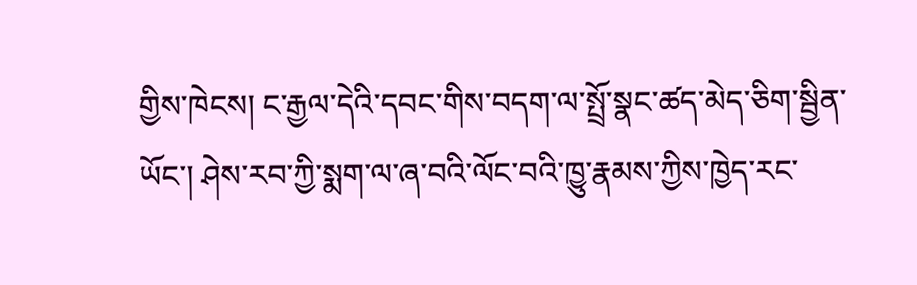གྱིས་ཁེངས། ང་རྒྱལ་དེའི་དབང་གིས་བདག་ལ་སྤྲོ་སྣང་ཚད་མེད་ཅིག་སྦྱིན་ཡོང་། ཤེས་རབ་ཀྱི་སྨག་ལ་ཞ་བའི་ལོང་བའི་ཁྱུ་རྣམས་ཀྱིས་ཁྱེད་རང་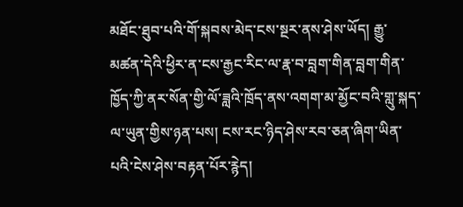མཐོང་ཐུབ་པའི་གོ་སྐབས་མེད་ངས་སྔར་ནས་ཤེས་ཡོད། རྒྱུ་མཚན་དེའི་ཕྱིར་ན་ངས་རྒྱང་རིང་ལ་རྣ་བ་བླག་གིན་བླག་གིན་ཁྱོད་ཀྱི་ནར་སོན་གྱི་ལོ་ཟླའི་ཁྲོད་ནས་འགག་མ་མྱོང་བའི་གླུ་སྐད་ལ་ཡུན་གྱིས་ཉན་པས། ངས་རང་ཉིད་ཤེས་རབ་ཅན་ཞིག་ཡིན་པའི་ངེས་ཤེས་བརྟན་པོར་རྙེད།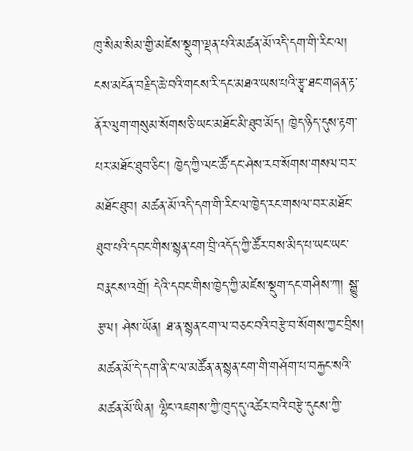ཁུ་སིམ་སིམ་གྱི་མཛེས་སྡུག་ལྡན་པའི་མཚན་མོ་འདི་དག་གི་རིང་ལ། ངས་མངོན་བརྗིད་ཆེ་བའི་གངས་རི་དང་མཐའ་ཡས་པའི་རྩྭ་ཐང་གཞན་རྟ་ནོར་ལུག་གསུམ་སོགས་ཅི་ཡང་མཐོང་མི་ཐུབ་མོད། ཁྱེད་ཉིད་དུས་རྟག་པར་མཐོང་ཐུབ་ཅིང་། ཁྱེད་ཀྱི་ལང་ཚོ་དང་ཤེས་རབ་སོགས་གསལ་བར་མཐོང་ཐུབ། མཚན་མོ་འདི་དག་གི་རིང་ལ་ཁྱེད་རང་གསལ་བར་མཐོང་ཐུབ་པའི་དབང་གིས་སྙན་ངག་བྲི་འདོད་ཀྱི་ཚོར་བས་མིད་པ་ཡང་ཡང་བརྣངས་འགྲོ། དེའི་དབང་གིས་ཁྱེད་ཀྱི་མཛེས་སྡུག་དང་གཤིས་ཀ། སྒྱུ་རྩལ། ཤེས་ཡོན། ཐ་ན་སྙན་ངག་ལ་བཅང་བའི་བརྩེ་བ་སོགས་ཀྱང་བྲིས། མཚན་མོ་དེ་དག་ནི་ང་ལ་མཚོན་ན་སྙན་ངག་གི་གཤོག་པ་བརྐྱང་སའི་མཚན་མོ་ཡིན། ལྷིང་འཇགས་ཀྱི་ཁུད་དུ་འཚེར་བའི་བརྩེ་དུངས་ཀྱི་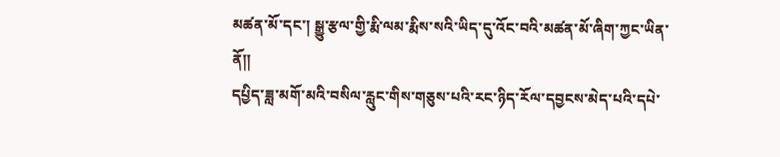མཚན་མོ་དང་། སྒྱུ་རྩལ་གྱི་རྨི་ལམ་རྨིས་སའི་ཡིད་དུ་འོང་བའི་མཚན་མོ་ཞིག་ཀྱང་ཡིན་ནོ།།
དཔྱིད་ཟླ་མགོ་མའི་བསིལ་རླུང་གིས་གཅུས་པའི་རང་ཉིད་རོལ་དབྱངས་མེད་པའི་དཔེ་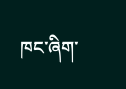ཁང་ཞིག་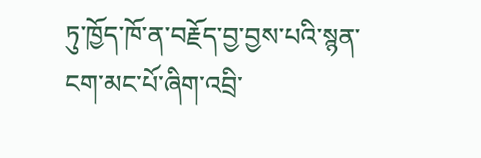ཏུ་ཁྱོད་ཁོ་ན་བརྗོད་བྱ་བྱས་པའི་སྙན་ངག་མང་པོ་ཞིག་འབྲི་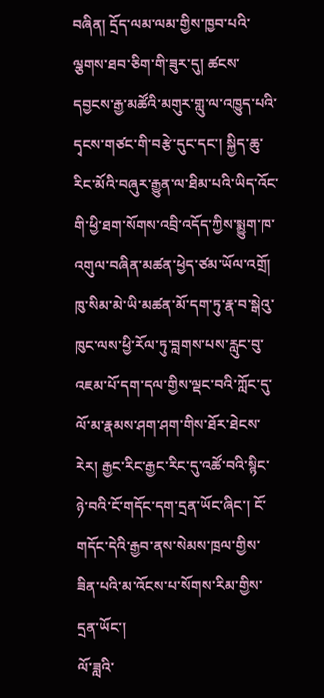བཞིན། དྲོད་ལམ་ལམ་གྱིས་ཁྱབ་པའི་ལྕགས་ཐབ་ཅིག་གི་ཟུར་དུ། ཚངས་དབྱངས་རྒྱ་མཚོའི་མགུར་གླུ་ལ་འཁྱུད་པའི་དྭངས་གཙང་གི་བརྩེ་དུང་དང་། སྐྱིད་ཆུ་རིང་མོའི་བཞུར་རྒྱུན་ལ་ཐིམ་པའི་ཡིད་འོང་གི་ཕྱི་ཐག་སོགས་འབྲི་འདོད་ཀྱིས་སྨྱུག་ཁ་འགུལ་བཞིན་མཚན་ཕྱེད་ཙམ་ཡོལ་འགྲོ། ཁུ་སིམ་མེ་ཡི་མཚན་མོ་དག་ཏུ་རྣ་བ་སྒེའུ་ཁུང་ལས་ཕྱི་རོལ་ཏུ་བླགས་པས་རླུང་བུ་འཇམ་པོ་དག་དལ་གྱིས་ལྡང་བའི་ཀློང་དུ་ལོ་མ་རྣམས་ཤག་ཤག་གིས་ཐོར་ཐེངས་རེར། རྒྱང་རིང་རྒྱང་རིང་དུ་འཚོ་བའི་སྙིང་ཉེ་བའི་ངོ་གདོང་དག་དྲན་ཡོང་ཞིང་། ངོ་གདོང་དེའི་རྒྱབ་ནས་སེམས་ཁྲལ་གྱིས་ཟིན་པའི་མ་འོངས་པ་སོགས་རིམ་གྱིས་དྲན་ཡོང་།
ལོ་ཟླའི་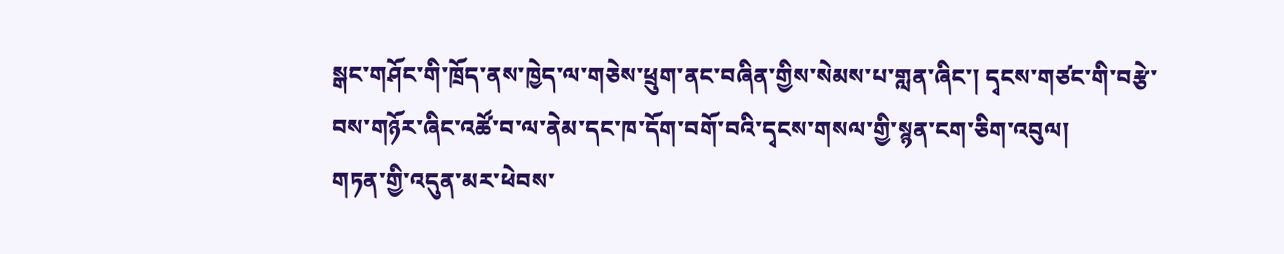སྒང་གཤོང་གི་ཁྲོད་ནས་ཁྱེད་ལ་གཅེས་ཕྲུག་ནང་བཞིན་གྱིས་སེམས་པ་གླན་ཞིང་། དྭངས་གཙང་གི་བརྩེ་བས་གཉོར་ཞིང་འཚོ་བ་ལ་ནེམ་དང་ཁ་དོག་བགོ་བའི་དྭངས་གསལ་གྱི་སྙན་ངག་ཅིག་འབུལ།
གཏན་གྱི་འདུན་མར་ཕེབས་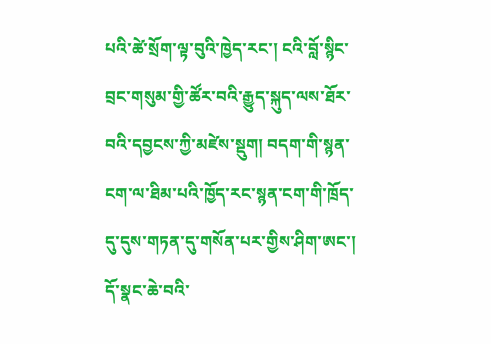པའི་ཚེ་སྲོག་ལྟ་བུའི་ཁྱེད་རང་། ངའི་བློ་སྙིང་བྲང་གསུམ་གྱི་ཚོར་བའི་རྒྱུད་སྐུད་ལས་ཐོར་བའི་དབྱངས་ཀྱི་མཛེས་སྡུག། བདག་གི་སྙན་ངག་ལ་ཐིམ་པའི་ཁྱོད་རང་སྙན་ངག་གི་ཁྲོད་དུ་དུས་གཏན་དུ་གསོན་པར་གྱིས་ཤིག་ཨང་།
དོ་སྣང་ཆེ་བའི་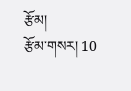རྩོམ།
རྩོམ་གསར། 10